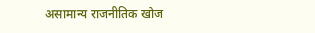असामान्य राजनीतिक खोज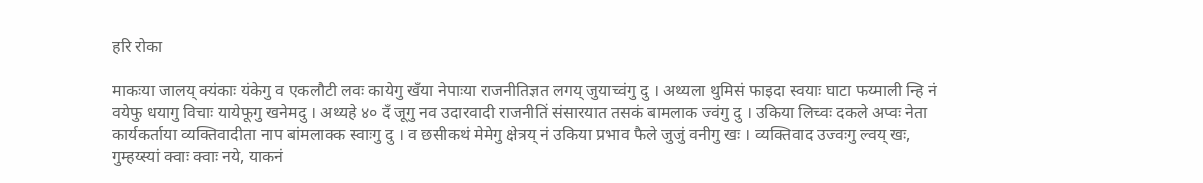हरि रोका

माकःया जालय् क्यंकाः यंकेगु व एकलौटी लवः कायेगु खँया नेपाःया राजनीतिज्ञत लगय् जुयाच्वंगु दु । अथ्यला थुमिसं फाइदा स्वयाः घाटा फय्माली न्हि नं वयेफु धयागु विचाः यायेफूगु खनेमदु । अथ्यहे ४० दँ जूगु नव उदारवादी राजनीतिं संसारयात तसकं बामलाक ज्वंगु दु । उकिया लिच्वः दकले अप्वः नेता कार्यकर्ताया व्यक्तिवादीता नाप बांमलाक्क स्वाःगु दु । व छसीकथं मेमेगु क्षेत्रय् नं उकिया प्रभाव फैले जुजुं वनीगु खः । व्यक्तिवाद उज्वःगु ल्वय् खः, गुम्हय्स्यां क्वाः क्वाः नये, याकनं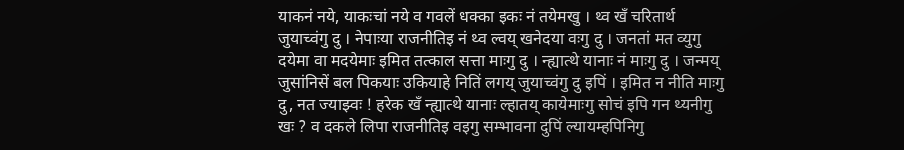याकनं नये, याकःचां नये व गवलें धक्का इकः नं तयेमखु । थ्व खँ चरितार्थ जुयाच्वंगु दु । नेपाःया राजनीतिइ नं थ्व ल्वय् खनेदया वःगु दु । जनतां मत व्युगु दयेमा वा मदयेमाः इमित तत्काल सत्ता माःगु दु । न्ह्यात्थे यानाः नं माःगु दु । जन्मय् जुसांनिसें बल पिकयाः उकियाहे नितिं लगय् जुयाच्वंगु दु इपिं । इमित न नीति माःगु दु, नत ज्याझ्वः ! हरेक खँ न्ह्यात्थे यानाः ल्हातय् कायेमाःगु सोचं इपि गन थ्यनीगु खः ? व दकले लिपा राजनीतिइ वइगु सम्भावना दुपिं ल्यायम्हपिनिगु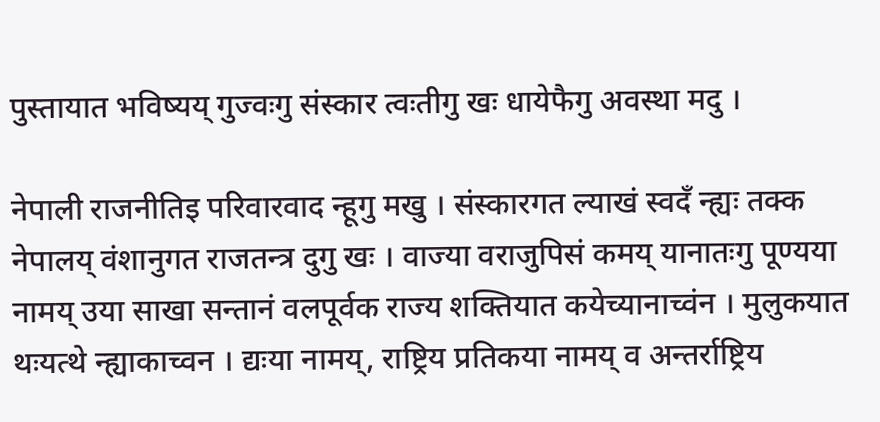पुस्तायात भविष्यय् गुज्वःगु संस्कार त्वःतीगु खः धायेफैगु अवस्था मदु ।

नेपाली राजनीतिइ परिवारवाद न्हूगु मखु । संस्कारगत ल्याखं स्वदँ न्ह्यः तक्क नेपालय् वंशानुगत राजतन्त्र दुगु खः । वाज्या वराजुपिसं कमय् यानातःगु पूण्यया नामय् उया साखा सन्तानं वलपूर्वक राज्य शक्तियात कयेच्यानाच्वंन । मुलुकयात थःयत्थे न्ह्याकाच्वन । द्यःया नामय्, राष्ट्रिय प्रतिकया नामय् व अन्तर्राष्ट्रिय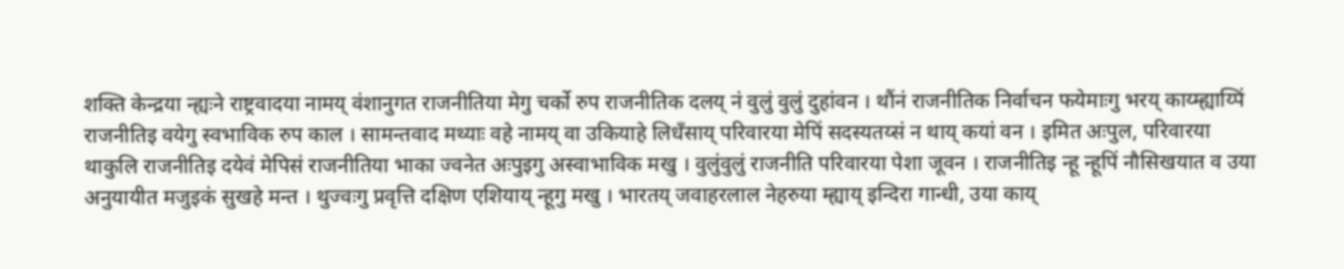शक्ति केन्द्रया न्ह्यःने राष्ट्रवादया नामय् वंशानुगत राजनीतिया मेगु चर्को रुप राजनीतिक दलय् नं वुलुं वुलुं दुहांवन । थौंनं राजनीतिक निर्वाचन फयेमाःगु भरय् काय्म्ह्याय्पिं राजनीतिइ वयेगु स्वभाविक रुप काल । सामन्तवाद मथ्याः वहे नामय् वा उकियाहे लिधँसाय् परिवारया मेपिं सदस्यतय्सं न थाय् कयां वन । इमित अःपुल, परिवारया थाकुलि राजनीतिइ दयेवं मेपिसं राजनीतिया भाका ज्वनेत अःपुइगु अस्वाभाविक मखु । वुलुंवुलुं राजनीति परिवारया पेशा जूवन । राजनीतिइ न्हू न्हूपिं नौसिखयात व उया अनुयायीत मजुइकं सुखहे मन्त । थुज्वःगु प्रवृत्ति दक्षिण एशियाय् न्हूगु मखु । भारतय् जवाहरलाल नेहरुया म्ह्याय् इन्दिरा गान्धी, उया काय्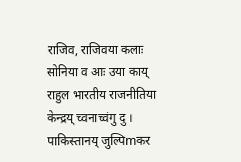राजिव, राजिवया कलाः सोनिया व आः उया काय् राहुल भारतीय राजनीतिया केन्द्रय् च्वनाच्वंगु दु । पाकिस्तानय् जुल्पिmकर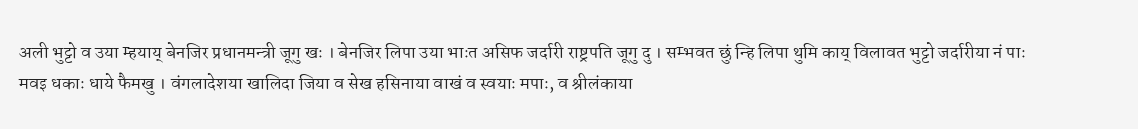अली भुट्टो व उया म्हयाय् बेनजिर प्रधानमन्त्री जूगु खः । बेनजिर लिपा उया भाःत असिफ जर्दारी राष्ट्रपति जूगु दु । सम्भवत छुं न्हि लिपा थुमि काय् विलावत भुट्टो जर्दारीया नं पाः मवइ धकाः धाये फैमखु । वंगलादेशया खालिदा जिया व सेख हसिनाया वाखं व स्वयाः मपाः, व श्रीलंकाया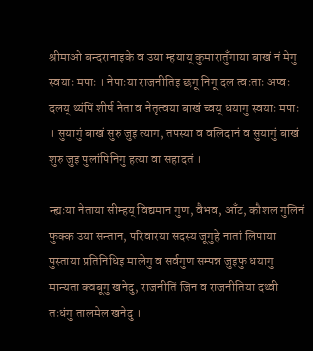श्रीमाओ बन्दरानाइके व उया म्हयाय् कुमारातुँगाया बाखं नं मेगु स्वयाः मपाः । नेपाःया राजनीतिइ छगू निगू दल त्वःताः अप्वः दलय् थ्यंपिं शीर्ष नेता व नेतृत्वया बाखं च्वय् धयागु स्वयाः मपाः । सुयागुं बाखं सुरु जुइ त्याग, तपस्या व वलिदानं व सुयागुं बाखं शुरु जुइ पुलांपिनिगु हत्या वा सहादतं ।

न्ह्यःया नेताया सीम्हय् विद्यमान गुण, वैभव, आँट, कौशल गुलिनं फुक्क उया सन्तान, परिवारया सदस्य जूगुहे नातां लिपाया पुस्ताया प्रतिनिधिइ मालेगु व सर्वगुण सम्पन्न जुइफु धयागु मान्यता क्वबूगु खनेदु, राजनीतिं जिन व राजनीतिया दथ्वी तःधंगु तालमेल खनेदु ।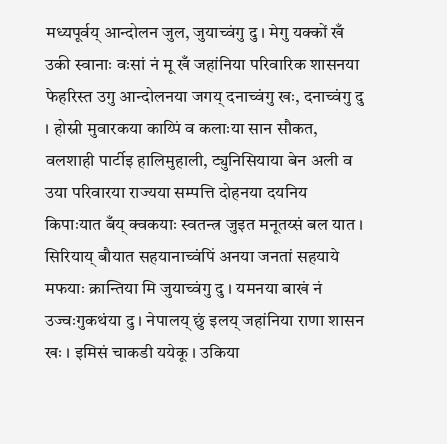मध्यपूर्वय् आन्दोलन जुल, जुयाच्वंगु दु । मेगु यक्कों खँ उकी स्वानाः वःसां नं मू खँ जहांनिया परिवारिक शासनया फेहरिस्त उगु आन्दोलनया जगय् दनाच्वंगु खः, दनाच्वंगु दु । होस्नी मुवारकया काय्पिं व कलाःया सान सौकत, वलशाही पार्टीइ हालिमुहाली, ट्युनिसियाया बेन अली व उया परिवारया राज्यया सम्पत्ति दोहनया दयनिय किपाःयात बँय् क्वकयाः स्वतन्त्र जुइत मनूतय्सं बल यात । सिरियाय् बौयात सहयानाच्वंपिं अनया जनतां सहयाये मफयाः क्रान्तिया मि जुयाच्वंगु दु । यमनया बाखं नं उज्वःगुकथंया दु । नेपालय् छुं इलय् जहांनिया राणा शासन खः । इमिसं चाकडी ययेकू । उकिया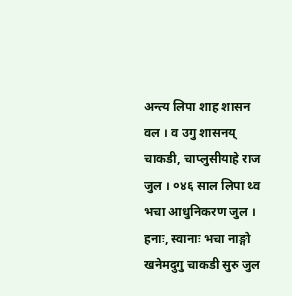अन्त्य लिपा शाह शासन वल । व उगु शासनय् चाकडी, चाप्लुसीयाहे राज जुल । ०४६ साल लिपा थ्व भचा आधुनिकरण जुल । हनाः, स्वानाः भचा नाङ्गो खनेमदुगु चाकडी सुरु जुल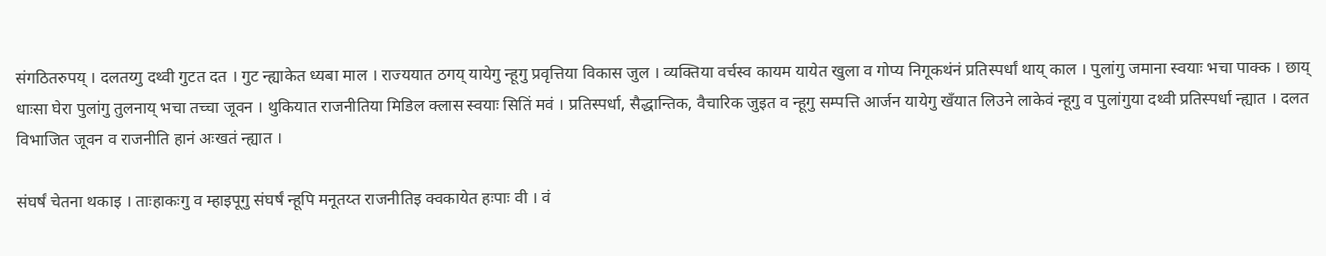संगठितरुपय् । दलतय्गु दथ्वी गुटत दत । गुट न्ह्याकेत ध्यबा माल । राज्ययात ठगय् यायेगु न्हूगु प्रवृत्तिया विकास जुल । व्यक्तिया वर्चस्व कायम यायेत खुला व गोप्य निगूकथंनं प्रतिस्पर्धां थाय् काल । पुलांगु जमाना स्वयाः भचा पाक्क । छाय् धाःसा घेरा पुलांगु तुलनाय् भचा तच्चा जूवन । थुकियात राजनीतिया मिडिल क्लास स्वयाः सितिं मवं । प्रतिस्पर्धा, सैद्धान्तिक, वैचारिक जुइत व न्हूगु सम्पत्ति आर्जन यायेगु खँयात लिउने लाकेवं न्हूगु व पुलांगुया दथ्वी प्रतिस्पर्धा न्ह्यात । दलत विभाजित जूवन व राजनीति हानं अःखतं न्ह्यात ।

संघर्षं चेतना थकाइ । ताःहाकःगु व म्हाइपूगु संघर्षं न्हूपि मनूतय्त राजनीतिइ क्वकायेत हःपाः वी । वं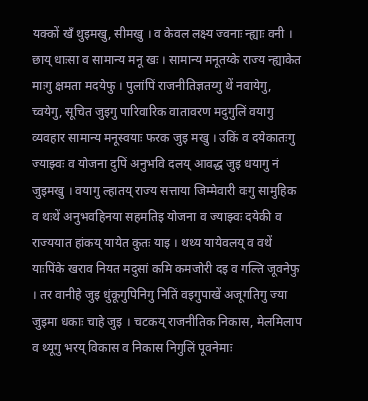यक्कों खँ थुइमखु, सीमखु । व केवल लक्ष्य ज्वनाः न्ह्याः वनी । छाय् धाःसा व सामान्य मनू खः । सामान्य मनूतय्के राज्य न्ह्याकेत माःगु क्षमता मदयेफु । पुलांपिं राजनीतिज्ञतय्गु थें नवायेगु, च्वयेगु, सूचित जुइगु पारिवारिक वातावरण मदुगुलिं वयागु व्यवहार सामान्य मनूस्वयाः फरक जुइ मखु । उकिं व दयेकातःगु ज्याझ्वः व योजना दुपिं अनुभवि दलय् आवद्ध जुइ धयागु नं जुइमखु । वयागु ल्हातय् राज्य सत्ताया जिम्मेवारी वःगु सामुहिक व थःथें अनुभवहिनया सहमतिइ योजना व ज्याझ्वः दयेकी व राज्ययात हांकय् यायेत कुतः याइ । थथ्य यायेवलय् व वथें याःपिंके खराव नियत मदुसां कमि कमजोरी दइ व गल्ति जूवनेफु । तर वानीहे जुइ धुंकूगुपिनिगु नितिं वइगुपाखें अजूगतिगु ज्या जुइमा धकाः चाहे जुइ । चटकय् राजनीतिक निकास, मेलमिलाप व थ्यूगु भरय् विकास व निकास निगुलिं पूवनेमाः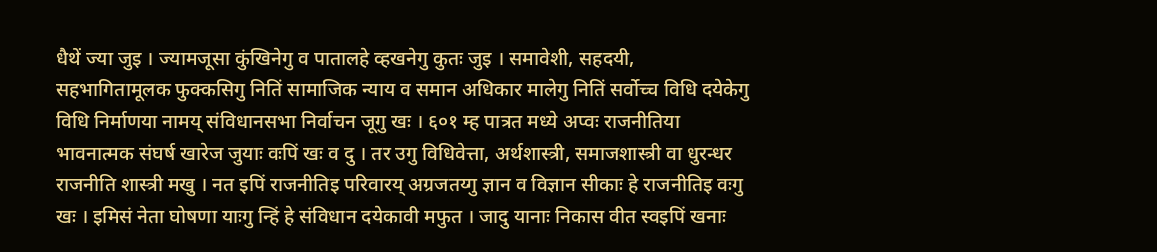धैथें ज्या जुइ । ज्यामजूसा कुंखिनेगु व पातालहे व्हखनेगु कुतः जुइ । समावेशी, सहदयी, सहभागितामूलक फुक्कसिगु नितिं सामाजिक न्याय व समान अधिकार मालेगु नितिं सर्वोच्च विधि दयेकेगु विधि निर्माणया नामय् संविधानसभा निर्वाचन जूगु खः । ६०१ म्ह पात्रत मध्ये अप्वः राजनीतिया भावनात्मक संघर्ष खारेज जुयाः वःपिं खः व दु । तर उगु विधिवेत्ता, अर्थशास्त्री, समाजशास्त्री वा धुरन्धर राजनीति शास्त्री मखु । नत इपिं राजनीतिइ परिवारय् अग्रजतय्गु ज्ञान व विज्ञान सीकाः हे राजनीतिइ वःगु खः । इमिसं नेता घोषणा याःगु न्हिं हे संविधान दयेकावी मफुत । जादु यानाः निकास वीत स्वइपिं खनाः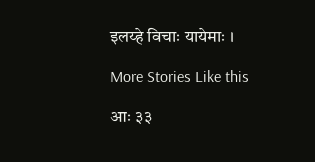इलय्हे विचाः यायेमाः ।

More Stories Like this

आः ३३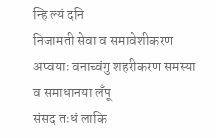न्हि ल्यं दनि
निजामती सेवा व समावेशीकरण
अप्वयाः वनाच्वंगु शहरीकरण समस्या व समाधानया लँपू
संसद तःधं लाकि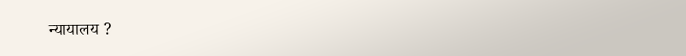न्यायालय ?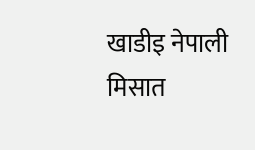खाडीइ नेपाली मिसात